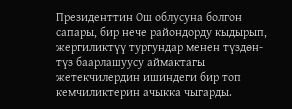Президенттин Ош облусуна болгон сапары, бир нече райондорду кыдырып, жергиликтүү тургундар менен түздөн-түз баарлашуусу аймактагы жетекчилердин ишиндеги бир топ кемчиликтерин ачыкка чыгарды.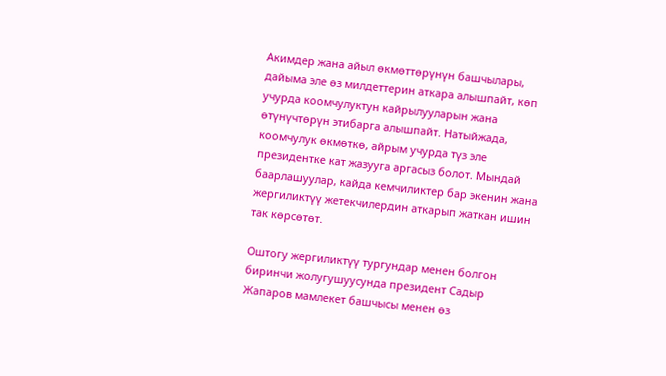Акимдер жана айыл өкмөттөрүнүн башчылары, дайыма эле өз милдеттерин аткара алышпайт, көп учурда коомчулуктун кайрылууларын жана өтүнүчтөрүн этибарга алышпайт. Натыйжада, коомчулук өкмөткө, айрым учурда түз эле президентке кат жазууга аргасыз болот. Мындай баарлашуулар, кайда кемчиликтер бар экенин жана жергиликтүү жетекчилердин аткарып жаткан ишин так көрсөтөт.

Оштогу жергиликтүү тургундар менен болгон биринчи жолугушуусунда президент Садыр Жапаров мамлекет башчысы менен өз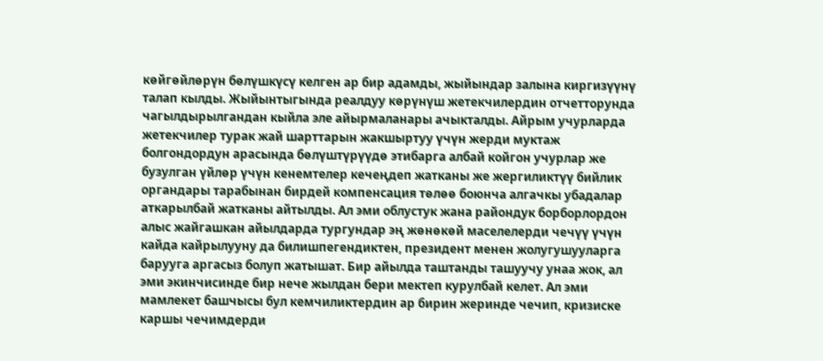көйгөйлөрүн бөлүшкүсү келген ар бир адамды, жыйындар залына киргизүүнү талап кылды. Жыйынтыгында реалдуу көрүнүш жетекчилердин отчетторунда чагылдырылгандан кыйла эле айырмаланары ачыкталды. Айрым учурларда жетекчилер турак жай шарттарын жакшыртуу үчүн жерди муктаж болгондордун арасында бөлүштүрүүдө этибарга албай койгон учурлар же бузулган үйлөр үчүн кенемтелер кечеңдеп жатканы же жергиликтүү бийлик органдары тарабынан бирдей компенсация төлөө боюнча алгачкы убадалар аткарылбай жатканы айтылды. Ал эми облустук жана райондук борборлордон алыс жайгашкан айылдарда тургундар эң жөнөкөй маселелерди чечүү үчүн кайда кайрылууну да билишпегендиктен, президент менен жолугушууларга барууга аргасыз болуп жатышат. Бир айылда таштанды ташуучу унаа жок, ал эми экинчисинде бир нече жылдан бери мектеп курулбай келет. Ал эми мамлекет башчысы бул кемчиликтердин ар бирин жеринде чечип, кризиске каршы чечимдерди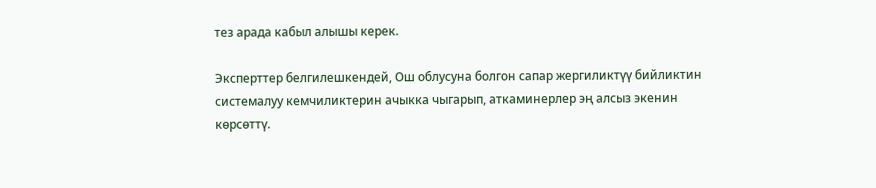тез арада кабыл алышы керек.

Эксперттер белгилешкендей, Ош облусуна болгон сапар жергиликтүү бийликтин системалуу кемчиликтерин ачыкка чыгарып, аткаминерлер эң алсыз экенин көрсөттү.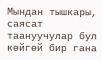Мындан тышкары, саясат таануучулар бул көйгөй бир гана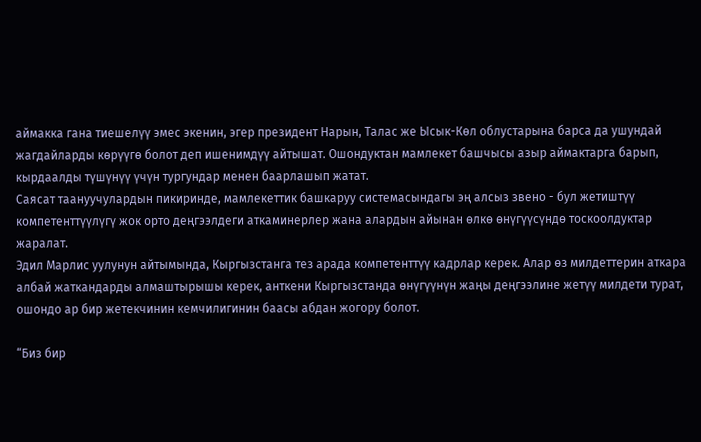аймакка гана тиешелүү эмес экенин, эгер президент Нарын, Талас же Ысык-Көл облустарына барса да ушундай жагдайларды көрүүгө болот деп ишенимдүү айтышат. Ошондуктан мамлекет башчысы азыр аймактарга барып, кырдаалды түшүнүү үчүн тургундар менен баарлашып жатат.
Саясат таануучулардын пикиринде, мамлекеттик башкаруу системасындагы эң алсыз звено - бул жетиштүү компетенттүүлүгү жок орто деңгээлдеги аткаминерлер жана алардын айынан өлкө өнүгүүсүндө тоскоолдуктар жаралат.
Эдил Марлис уулунун айтымында, Кыргызстанга тез арада компетенттүү кадрлар керек. Алар өз милдеттерин аткара албай жаткандарды алмаштырышы керек, анткени Кыргызстанда өнүгүүнүн жаңы деңгээлине жетүү милдети турат, ошондо ар бир жетекчинин кемчилигинин баасы абдан жогору болот.

“Биз бир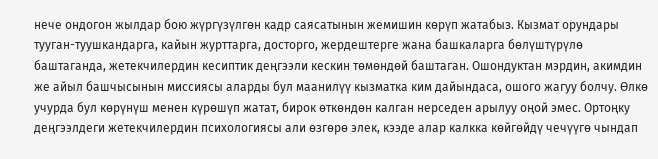нече ондогон жылдар бою жүргүзүлгөн кадр саясатынын жемишин көрүп жатабыз. Кызмат орундары тууган-туушкандарга, кайын журттарга, досторго, жердештерге жана башкаларга бөлүштүрүлө баштаганда, жетекчилердин кесиптик деңгээли кескин төмөндөй баштаган. Ошондуктан мэрдин, акимдин же айыл башчысынын миссиясы аларды бул маанилүү кызматка ким дайындаса, ошого жагуу болчу. Өлкө учурда бул көрүнүш менен күрөшүп жатат, бирок өткөндөн калган нерседен арылуу оңой эмес. Ортоңку деңгээлдеги жетекчилердин психологиясы али өзгөрө элек, кээде алар калкка көйгөйдү чечүүгө чындап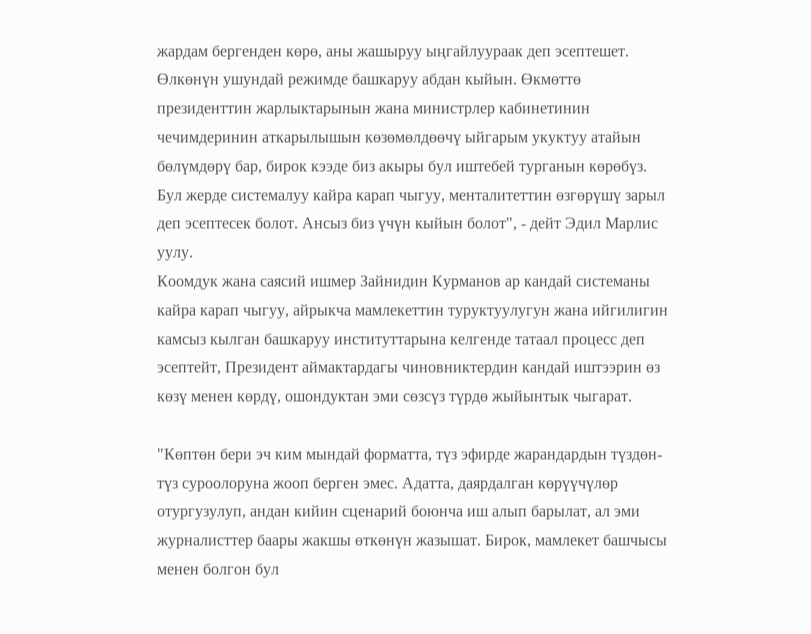жардам бергенден көрө, аны жашыруу ыңгайлуураак деп эсептешет.
Өлкөнүн ушундай режимде башкаруу абдан кыйын. Өкмөттө президенттин жарлыктарынын жана министрлер кабинетинин чечимдеринин аткарылышын көзөмөлдөөчү ыйгарым укуктуу атайын бөлүмдөрү бар, бирок кээде биз акыры бул иштебей турганын көрөбүз. Бул жерде системалуу кайра карап чыгуу, менталитеттин өзгөрүшү зарыл деп эсептесек болот. Ансыз биз үчүн кыйын болот", - дейт Эдил Марлис уулу.
Коомдук жана саясий ишмер Зайнидин Курманов ар кандай системаны кайра карап чыгуу, айрыкча мамлекеттин туруктуулугун жана ийгилигин камсыз кылган башкаруу институттарына келгенде татаал процесс деп эсептейт, Президент аймактардагы чиновниктердин кандай иштээрин өз көзү менен көрдү, ошондуктан эми сөзсүз түрдө жыйынтык чыгарат.

"Көптөн бери эч ким мындай форматта, түз эфирде жарандардын түздөн-түз суроолоруна жооп берген эмес. Адатта, даярдалган көрүүчүлөр отургузулуп, андан кийин сценарий боюнча иш алып барылат, ал эми журналисттер баары жакшы өткөнүн жазышат. Бирок, мамлекет башчысы менен болгон бул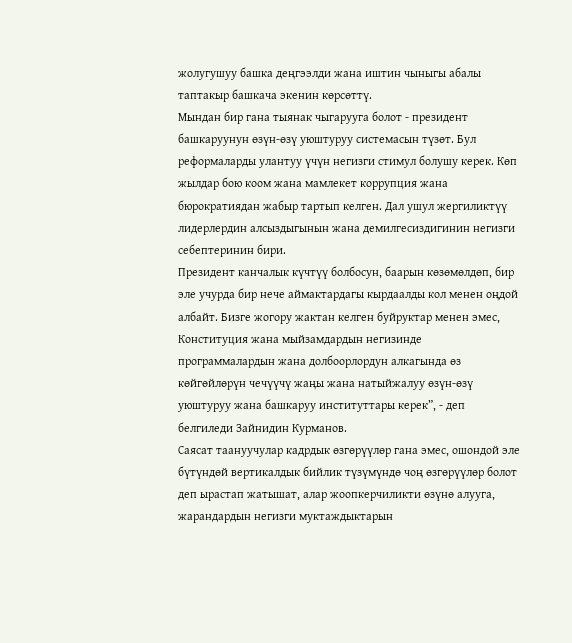жолугушуу башка деңгээлди жана иштин чыныгы абалы таптакыр башкача экенин көрсөттү.
Мындан бир гана тыянак чыгарууга болот - президент башкаруунун өзүн-өзү уюштуруу системасын түзөт. Бул реформаларды улантуу үчүн негизги стимул болушу керек. Көп жылдар бою коом жана мамлекет коррупция жана бюрократиядан жабыр тартып келген. Дал ушул жергиликтүү лидерлердин алсыздыгынын жана демилгесиздигинин негизги себептеринин бири.
Президент канчалык күчтүү болбосун, баарын көзөмөлдөп, бир эле учурда бир нече аймактардагы кырдаалды кол менен оңдой албайт. Бизге жогору жактан келген буйруктар менен эмес, Конституция жана мыйзамдардын негизинде программалардын жана долбоорлордун алкагында өз көйгөйлөрүн чечүүчү жаңы жана натыйжалуу өзүн-өзү уюштуруу жана башкаруу институттары керек”, - деп белгиледи Зайнидин Курманов.
Саясат таануучулар кадрдык өзгөрүүлөр гана эмес, ошондой эле бүтүндөй вертикалдык бийлик түзүмүндө чоң өзгөрүүлөр болот деп ырастап жатышат, алар жоопкерчиликти өзүнө алууга, жарандардын негизги муктаждыктарын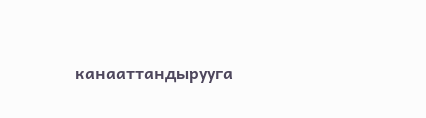канааттандырууга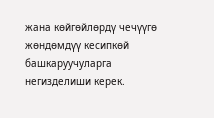жана көйгөйлөрдү чечүүгө жөндөмдүү кесипкөй башкаруучуларга негизделиши керек.